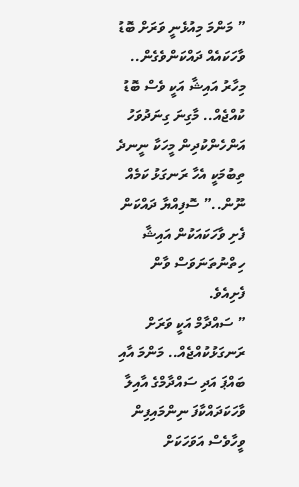” މަންމަ މިއުޅެނީ ވަރަށް ބޮޑު ވާހަކައެއް ދައްކަންވެގެން.. މިހާރު އައިޝާ އަކީ ވެސް ބޮޑު ކުއްޖެއް.. މާގިނަ ގިނަދުވަހު އަންހެންކުދިން މީހަކާ ނީނދެ ތިބުމަކީ އެހާ ރަނގަޅު ކަމެއް ނޫން..” ސޮފިއްޔާ ދައްކަން ފެށި ވާހަކައަކުން އައިޝާ ހިތްނުތަނަވަސް ވާން ފެށިއެވެ.
” ސައްދާމް އަކީ ވަރަށް ރަނގަޅުކުއްޖެއް.. މަންމަ އާއި ބައްޕަ އަދި ސައްދާމްގެ އާއިލާ ވާހަކަދައްކާފަ ނިންމައިފިން ވީހާވެސް އަވަހަކަށް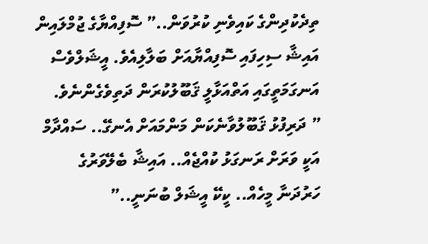ތިދެކުދިންގެ ކައިވެނި ކުރުވަން..” ސޮފިއްޔާގެ ޖުމްލައިން އައިޝާ ސިހިފައި ސޮފިއްޔާއަށް ބަލާލިއެވެ. އީޝަލްވެސް އަނގަމަތީގައި އަތްއަޅާލީ ޤަބޫލުކުރަން ދަތިވެގެންނެވެ.
” ދަރިފުޅު ޤަބޫލުވާނެކަން މަންމައަށް އެނގޭ.. ސައްދާމް އަކީ ވަރަށް ރަނގަޅު ކުއްޖެއް.. އައިޝާ ބެލޭވަރުގެ ހަރުދަނާ މީހެއް.. ކީކޭ އީޝަލް ބުނަނީ..”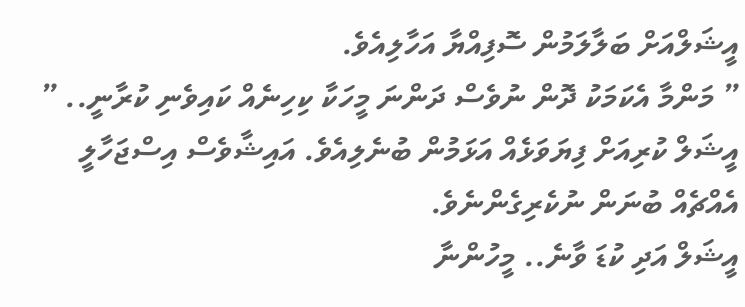އީޝަލްއަށް ބަލާލަމުން ސޮފިއްޔާ އަހާލިއެވެ.
” މަންމާ އެކަމަކު ދޮން ނުވެސް ދަންނަ މީހަކާ ކިހިނެއް ކައިވެނި ކުރާނީ.. ” އީޝަލް ކުރިއަށް ފިޔަވަޅެއް އަޅަމުން ބުނެލިއެވެ. އައިޝާވެސް އިސްޖަހާލީ އެއްޗެއް ބުނަން ނުކެރިގެންނެވެ.
އީޝަލް އަދި ކުޑަ ވާނެ.. މީހުންނާ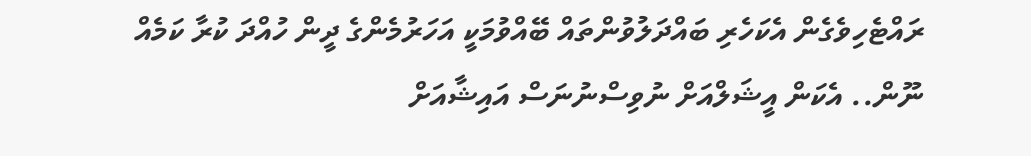ރައްޓެހިވެގެން އެކަހެރި ބައްދަލުވުންތައް ބޭއްވުމަކީ އަހަރުމެންގެ ދީން ހުއްދަ ކުރާ ކަމެއް ނޫން.. އެކަން އީޝަލްއަށް ނުވިސްނުނަސް އައިޝާއަށް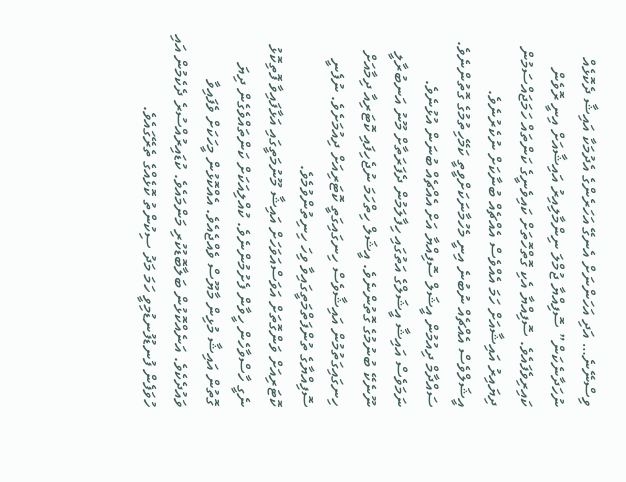ވިސްނޭނެ… އަދި އަހަންނަށް އެނގޭ އަހަރެންގެ އެދުމަކާ އައިޝާ ދެކޮޅެއް ނުހަދާނެކަން” ސޮފިއްޔާ ޖުމްލަ ނިންމާލިއިރު އައިޝާއަށް އިނީ ރޮވެން ކައިރިވެފައެވެ. ސޮފިއްޔާ އެކި ގޮތްހޮތަށް ކައިވެނީގެ ކަންތައް ހަމަޖައްސަމުން ދިޔައިރު އައިޝާއަށް ހަމަ އެއްވެސް އެއްޗެއް ބުނާކަށް ނުކެރުނެވެ. އީޝަލްވެސް އެއްޗެއް ނުބުނެ އިނީ މެހުމާނަކަށްވީތީ ކަމޭހިތުމުގެ ގޮތުންނެވެ. ސައްދާމް ދިއުމުން އީޝަލް ސޮފިއްޔާ އަށް އެއްޗެއް ބުނަން އުޅުނެވެ. ނަމަވެސް އައިޝާ އީޝަލްގެ އަތުގައި ހިފާލަމުން ދެފަރަތާށް މޫނު އަނބުރާލީ ނޫނެކޭ ބުނުމުގެ ގޮތުންނެވެ. އީޝަލް ހިތްހަމަ ނުޖެހިފައި ކޮޓަރިއާ ދިމާއަށް ހިނގައިގަތުމުން އައިޝާވެސް ހިނގައިގަތީ ކޮޓަރިއަށް ދިއުމަށެވެ. ނުފެނީ ސޮފިއްޔާގެ ތުންފަތްމަތީގައިވާ ވިހަ ހިނިތުންވުމެވެ.
ކޮޓަރިއަށް ވަންގޮތަށް އަވަސްއަވަހަށް އައިޝާ މޫނުމަތީގައި އަޅާފައިވާ ފޮތިކޮޅު ނެގީ ހާސްވާހެން ހީވާން ފެށުމުންނެވެ. ކުއްލިއަކަށް ކަންތައްވެގެން ދިޔަ ގޮތުން އައިޝާ މުޅިން މާޔޫސް ވެއްޖެއެވެ. އެއްކޮޅުން މީހަކަށް ވެފައިވާ ވައުދެކެވެ. އަނެއްކޮޅުން ބަލާބޮޑުކުރި މަންމައެވެ. ކުޑައިރުއްސުރެ ދެކެމުން އައި ހުވަފެން ފުނޑުފުނޑުމިވީ ހަމަ މަދު ސިކުންތު ކޮޅެއްގެ ތެރޭގައެވެ.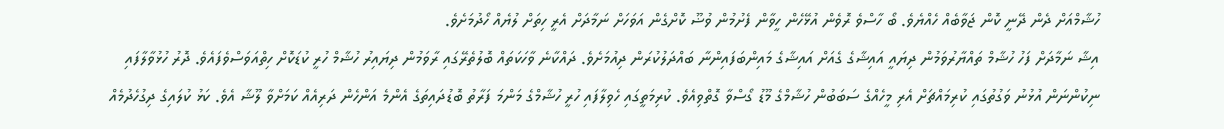ހުޝާމްއަށް ދެން ދޭނީ ކޮން ޖަވާބެއް ހެއްޔެވެ. ބޯ ހާސްވެ ރޮވެން އުޅޭހެން ހީވާން ފެށުމުން ވުޟޫ ކޮށްގެން އަވަހަށް ނަމާދަށް އެރީ ހިތަށް ލުޔެއް ހޯދުމަށެވެ.
އިޝާ ނަމާދަށް ފަހު ހުޝާމް ތައްޔާރުވަމުން ދިޔައީ އައިޝާގެ ގެއަށް އައިޝާގެ މައިންބަފައިންނާ ބައްދަލުކުރަން ދިއުމަށެވެ. ދައްކާނެ ވާހަކަތައް ބޮލުތެރޭގައި ރާވަމުން ދިޔައިރު ހުޝާމް ހުރީ ކުޑަކޮށް ހިތްއަވަސްވެފައެވެ. ދޮރު ހުޅުވާލާފައި ނިކުންނަން އުޅުނު ވަގުތުގައި ކުރިމައްޗަށް އެރި މީހެއްގެ ސަބަބުން ހުޝާމްގެ މޫޑު ގޯސްވާ ގޮތްވިއެވެ. ކުރިމަތީގައި ހެވިލާފައި ހުރީ ހުޝާމްގެ މަންމަ ފަރާތު ބޮޑުދައިތަގެ އެންމެ އަންހެން ދަރިއެއް ކަމަށްވާ ލޫޝާ އެވެ. ކަޅު ކުލައިގެ ދިގުހެދުމެއް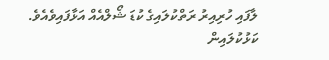ލާފައި ހުރިއިރު ރަތްކުލައިގެ ކުޑަ ޝޯލްއެއް އަޅާފައިވެއެވެ. ކަޅުކުލައިން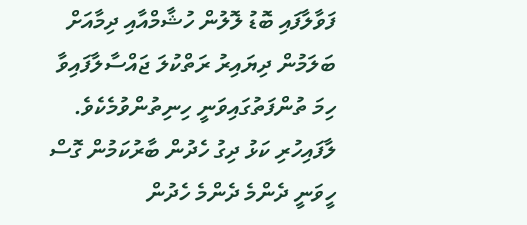ފަވާލާފައި ބޮޑު ލޮލުން ހުޝާމްއާއި ދިމާއަށް ބަލަމުން ދިޔައިރު ރަތްކުލަ ޖައްސާލާފައިވާ ހިމަ ތުންފަތުގައިވަނީ ހިނިތުންވުމެކެވެ. ލާފައިހުރި ކަޅު ދިގު ހެދުން ބާރުކަމުން ގޮސް ހީވަނީ ދެންމެ ދެންމެ ހެދުން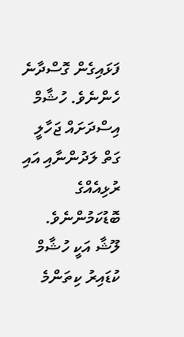ފަޅައިގެން ގޮސްދާނެ ހެންނެވެ. ހުޝާމް އިސްދަށައް ޖަހާލީ ގަތް ލަދުންނާއި އައި ރުޅިއެއްގެ ބޮޑުކަމުންނެވެ. ލޫޝާ އަކީ ހުޝާމް ކުޑައިރު ކިތަންމެ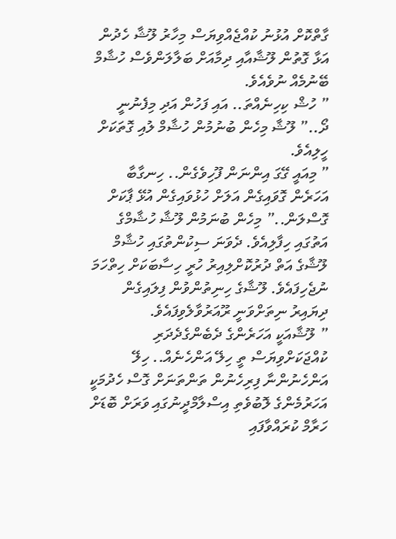ގާތްކޮށް އުޅުނު ކުއްޖެއްވިޔަސް މިހާރު ލޫޝާ ހެދުން އަޅާ ގޮތުން ލޫޝާއާއި ދިމާއަށް ބަލާލަންވެސް ހުޝާމް ބޭނުމެއް ނުވެއެވެ.
” ހުޝް ކިހިނެއްތަ.. އައި ފަހުން އަދި މިފެނުނީ ދޯ..” ލޫޝާ މިހެން ބުނުމުން ހުޝާމް ލުއި ގޮތަކަށް ހީލިއެވެ.
” މިއައީ ގޭގަ އިންނަން ފޫހިވެގެން.. ހިނގާބާ އަހަރެން ގޮވައިގެން އަލަށް ހުޅުވައިގެން އުޅޭ ޕާކަށް ގޮސްލަން..” މިހެން ބުނަމުން ލޫޝާ ހުޝާމްގެ އަތުގައި ހިފާލިއެވެ. ދެވަނަ ސިކުންތުގައި ހުޝާމް ލޫޝާގެ އަތް ދުރުކޮށްލިއިރު ހުރީ ހިސާބަކަށް ހިތްހަމަ ނުޖެހިފައެވެ. ލޫޝާގެ ހިނިތުންވުން ފިލައިގެން ދިޔައިރު ނިތަށްވަނީ ރޫއަރުވާލެވިފައެވެ.
” ލޫޝާއަކީ އަހަރެންގެ ދެބެންގެދެދަރި ކުއްޖަކަށްވިޔަސް ތީ ހިލޭ އަންހެނެއް.. ހިލޭ އަންހެނުންނާ ފިރިހެނުން ތަންތަނަށް ގޮސް ހެދުމަކީ އަހަރުމެންގެ ލޮބުވެތި އިސްލާމްދީނުގައި ވަރަށް ބޮޑަށް ހަރާމް ކުރައްވާފައި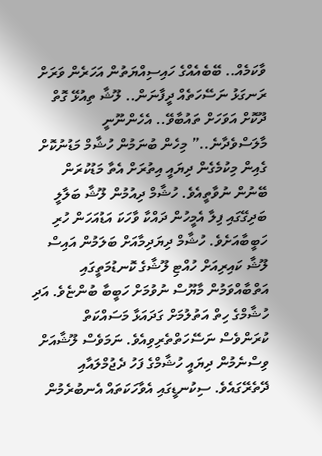ވާކަމެއް.. ބޭބެއެއްގެ ހައިސިއްޔަތުން އަހަރެން ވަރަށް ރަނގަޅު ނަސޭހަތެއް ދީފާނަން.. ލޫޝާ ތިއުޅޭ ގޮތް ދޫކޮށް އަވަހަށް ތައުބާވޭ.. އެހެންނޫނީ މާލަސްވެދާނެ..” މިހެން ބުނަމުން ހުޝާމް މަޑުނުކޮށް ގެއިން މިކުމެގެން ދިޔައީ އިތުރަށް އެތާ މަޑުކުރަން ބޭނުން ނުވާތީއެވެ. ހުޝާމް ދިއުމުން ލޫޝާ ބަލާލީ ބަދިގޭގައި ފިލާ އެމީހުން ދައްކާ ވާހަކަ އަޑުއަހަން ހުރި ހަބީބާއަށެވެ. ހުޝާމް ދިޔަދިމާއަށް ބަލަމުން އައިސް ލޫޝާ ކައިރިއަށް ހުއްޓި ލޫޝާގެ ކޮނޑުމަތީގައި އަތްބާއްވަމުން މާޔޫސް ނުވުމަށް ހަބީބާ ބުންޏެވެ. އަދި ހުޝާމްގެ ހިތް އަތުލުމަށް ގަދައަޅާ މަސައްކަތް ކުރަންވެސް ނަސޭހަތްތެރިވިއެވެ. ނަމަވެސް ލޫޝާއަށް ވިސްނެމުން ދިޔައީ ހުޝާމްގެ ފަހު ދެޖުމްލައާއި ދޭތެރޭގައެވެ. ސިކުނޑީގައި އެވާހަކަތައް އެނބުރެމުން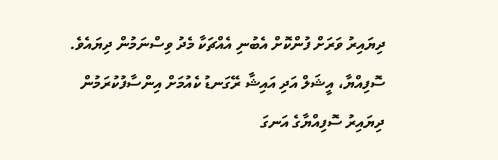ދިޔައިރު ވަރަށް ފުންކޮށް އެބުނި އެއްޗަކާ މެދު ވިސްނަމުން ދިޔައެވެ.
ސޮފިއްޔާ، އީޝަލް އަދި އައިޝާ ރޭގަނޑު ކެއުމަށް އިންސާފުކުރަމުން ދިޔައިރު ސޮފިއްޔާގެ އަނގަ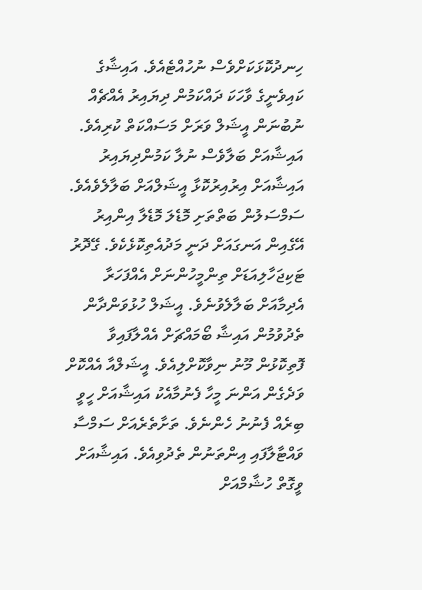ހިނދުކޮޅަކަށްވެސް ނުހުއްޓެއެވެ. އައިޝާގެ ކައިވެނީގެ ވާހަކަ ދައްކަމުން ދިޔައިރު އެއްޗެއް ނުބުނަން އީޝަލް ވަރަށް މަސައްކަތް ކުރިއެވެ. އައިޝާއަށް ބަލާވެސް ނުލާ ކަމުންދިޔައިރު އައިޝާއަށް އިރުއިރުކޮޅާ އީޝަލްއަށް ބަލާލެވެއެވެ. ސަމްސަލުން ބަތްތަށި މޮޑެލަ މޮޑެލާ އިންއިރު އޭގެއިން އަނގައަށް ދަނީ މަދުއެތިކޮޅެކެވެ. ގޭދޮރު ޓަކިޖަހާލިއަޑަށް ތިންމީހުންނަށް އެއްފަހަރާ އެދިމާއަށް ބަލާލެވުނެވެ. އީޝަލް ހުޅުވަންދާން ތެދުވުމުން އައިޝާ ބޯމައްޗަށް އެއްލާފައިވާ ފޮތިކޮޅުން މޫނު ނިވާކޮށްލިއެވެ. އީޝަލްއާ އެއްކޮށް ވަދެގެން އަންނަ މީހާ ފެނުމާއެކު އައިޝާއަށް ހީވީ ބިރެއް ފެނުނު ހެންނެވެ. ތަށާތެރެއަށް ސަމްސާ ވައްޓާލާފައި އިންތަނުން ތެދުވިއެވެ. އައިޝާއަށް ވީގޮތް ހުޝާމްއަށް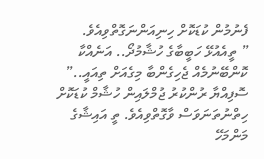ފެނުމުން ކުޑަކޮށް ހިނިއަންނަގޮތްވިއެވެ.
” ތީއެއުޅޭ ހަބީބާގެ ހުޝާމުދޯ.. އަނެއްކާ ކޮންބޭނުމެއް ޖެހިގެންބާ މިގެއަށް ތިއައީ..” ސޮފިއްޔާ ރުންކުރު ޖުމްލައިން ހުޝާމް ކުޑަކޮށް ހިތްނުތަނަވަސް ވާގޮތްވިއެވެ. ތީ އައިޝާގެ މަންމަހޭ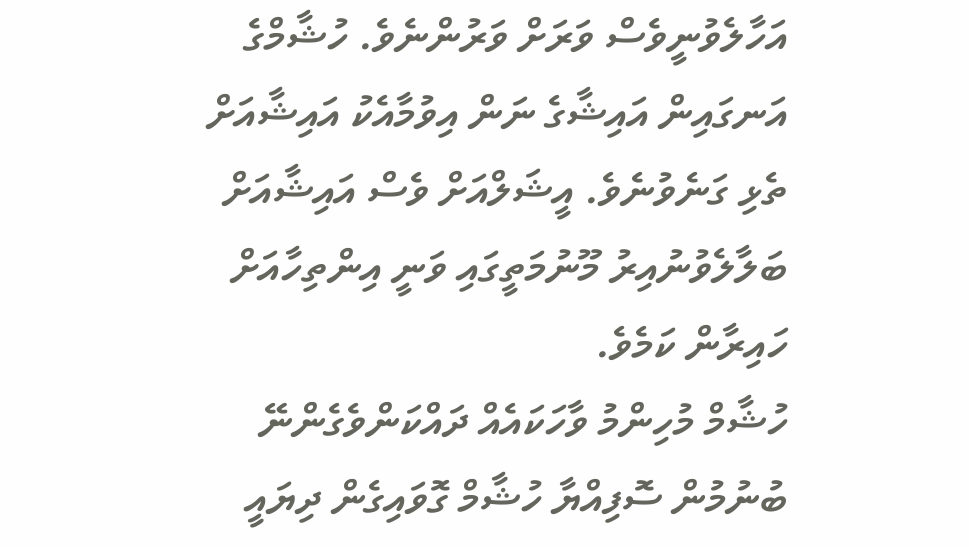އަހާލެވުނީވެސް ވަރަށް ވަރުންނެވެ. ހުޝާމްގެ އަނގައިން އައިޝާގެ ނަން އިވުމާއެކު އައިޝާއަށް ތެޅި ގަނެވުނެވެ. އީޝަލްއަށް ވެސް އައިޝާއަށް ބަލާލެވުނުއިރު މޫނުމަތީގައި ވަނީ އިންތިހާއަށް ހައިރާން ކަމެވެ.
ހުޝާމް މުހިންމު ވާހަކައެއް ދައްކަންވެގެންނޭ ބުނުމުން ސޮފިއްޔާ ހުޝާމް ގޮވައިގެން ދިޔައީ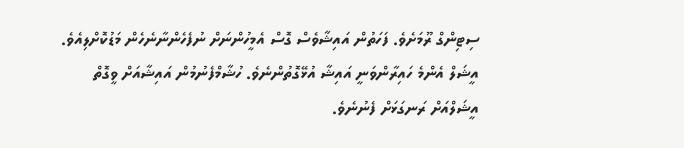ސިޓިންގް ރޫމަށެވެ. ފަހަތުން އައިޝާވެސް ގޮސް އެމީހުންނަށް ނުފެހެންނާނެހެން މަޑުކޮށްލިއެވެ. އީޝަލް އެންމެ ހައިރާންވަނީ އައިޝާ އުޅޭގޮތުންނެވެ. ހުޝާމްފެނުމުން އައިޝާއަށް ވީގޮތް އީޝަލްއަށް ރަނގަޅަށް ފެނުނެވެ.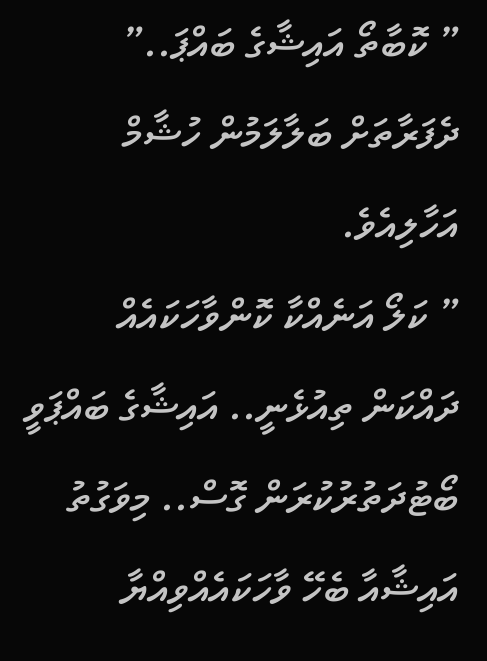” ކޮބާތޯ އައިޝާގެ ބައްޕަ..” ދެފަރާތަށް ބަލާލަމުން ހުޝާމް އަހާލިއެވެ.
” ކަލޯ އަނެއްކާ ކޮންވާހަކައެއް ދައްކަން ތިއުޅެނީ.. އައިޝާގެ ބައްޕަވީ ބޯޓުދަތުރުކުރަން ގޮސް.. މިވަގުތު އައިޝާއާ ބެހޭ ވާހަކައެއްވިއްޔާ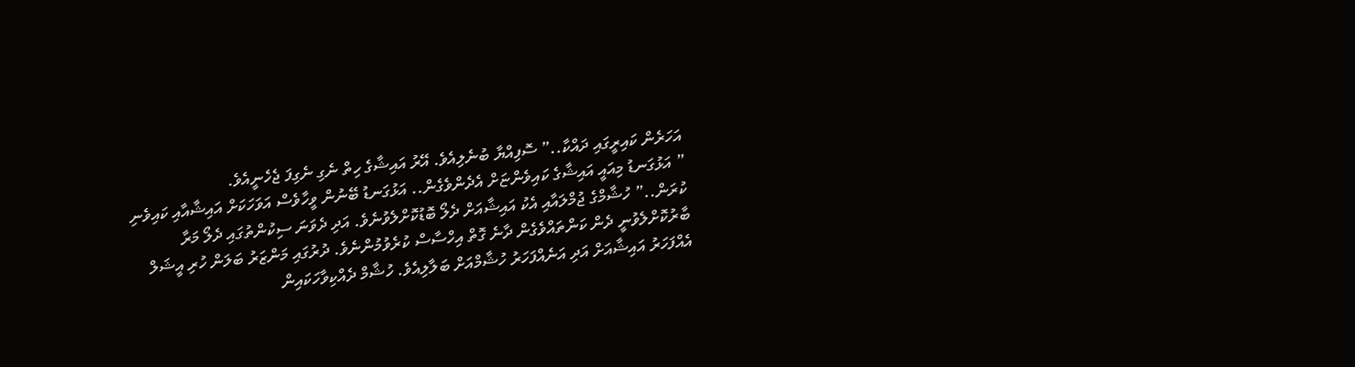އަހަރެން ކައިރީގައި ދައްކާ..” ސޮފިއްޔާ ބުނެލިއެވެ. އޭރު އައިޝާގެ ހިތް ނެގި ނެގިފަ ޖެހެނީއެވެ.
” އަޅުގަނޑު މިއައީ އައިޝާގެ ކައިވެންޏަށް އެދެންވެގެން.. އަޅުގަނޑު ބޭނުން ވީހާވެސް އަވަހަކަށް އައިޝާއާއި ކައިވެނި ކުރަން..” ހުޝާމްގެ ޖުމްލައާއި އެކު އައިޝާއަށް ދެލޯ ބޮޑުކޮށްލެވުނެވެ. އަދި ދެވަނަ ސިކުންތުގައި ދެލޯ މަރާ ބާރުކޮށްލެވުނީ ދެން ކަންތައްވެގެން ދާނެ ގޮތް އިހްސާސް ކުރެވުމުންނެވެ. ދުރުގައި މަންޒަރު ބަލަން ހުރި އީޝަލް އެއްފަހަރު އައިޝާއަށް އަދި އަނެއްފަހަރު ހުޝާމްއަށް ބަލާލިއެވެ. ހުޝާމް ދެއްކިވާހަކައިން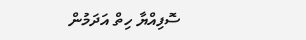ސޮފިއްޔާ ހިތް އަދަމުން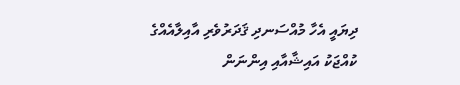ދިޔައީ އެހާ މުއްސަނދި ޤަދަރުވެރި އާއިލާއެއްގެ ކުއްޖަކު އައިޝާއާއި އިންނަން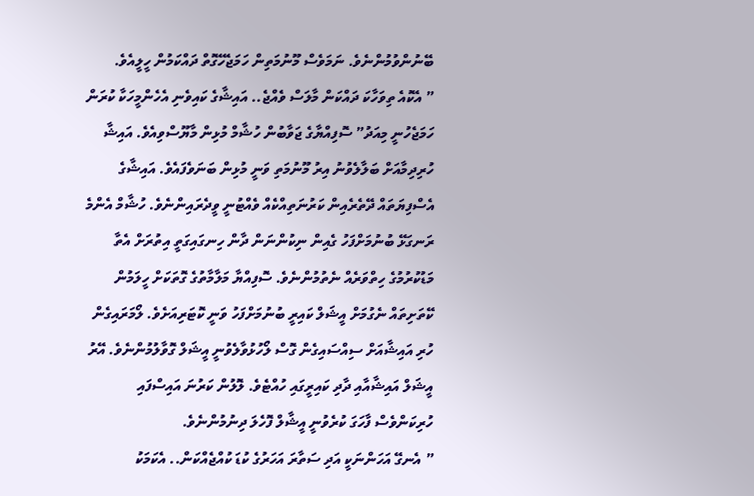ބޭނުންވުމުންނެވެ. ނަމަވެސް މޫނުމަތިން ހަމަޖެހޭގޮތް ދައްކަމުން ހީލީއެވެ.
” އެކޮއެ ތިވަހާކަ ދައްކަން މާލަސް ވެއްޖެ.. އައިޝާގެ ކައިވެނި އެހެންމީހަކާ ކުރަން ހަމަޖެހުނީ މިއަދު” ސޮފިއްޔާގެ ޖަވާބުން ހުޝާމް މުޅިން މާޔޫސްވިއެވެ. އައިޝާ ހުރިދިމާއަށް ބަލާލެވުނު އިރު މޫނުމަތި ވަނީ މުޅިން ބަނަވެފައެވެ. އައިޝާގެ އެސްފިޔަތައް ދޭތެރެއިން ކަރުނަތިއްކެއް ވެއްޓުނީ ވީދެރައިންނެވެ. ހުޝާމް އެންމެ ރަނގަޅޭ ބުނުމަށްފަހު ގެއިން ނިކުންނަން ދާން ހިނގައިގަތީ އިތުރަށް އެތާ މަޑުކުރުމުގެ ހިތްވަރެއް ނެތުމުންނެވެ. ސޮފިއްޔާ މަލާމާތުގެ ގޮތަކަށް ހީލަމުން ކޭތަށިތައް ނެގުމަށް އީޝަލް ކައިރީ ބުނުމަށްފަހު ވަނީ ކޮޓަރިއަށެވެ. ލޯމަރައިގެން ހުރި އައިޝާއަށް ސިއްސައިގެން ގޮސް ލޯހުޅުވާލެވުނީ އީޝަލް ގޮވާލުމުންނެވެ. އޭރު އީޝަލް އައިޝާއާއި ދާދި ކައިރީގައި ހުއްޓެވެ. ލޮލުން ކަރުނަ އައިސްފައި ހުރިކަންވެސް ފާހަގަ ކުރެވުނީ އީޝާލް ފޮހެލަ ދިނުމުންނެވެ.
” އެނގޭ އަހަންނަކީ އަދި ސަތާރަ އަހަރުގެ ކުޑަ ކުއްޖެއްކަން.. އެކަމަކު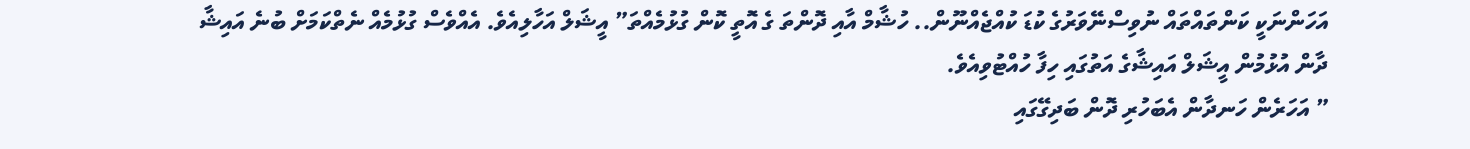އަހަންނަކީ ކަންތައްތައް ނުވިސްނޭވަރުގެ ކުޑަ ކުއްޖެއްނޫން.. ހުޝާމް އާއި ދޮންތަ ގެ އޮތީ ކޮން ގުޅުމެއްތަ” އީޝަލް އަހާލިއެވެ. އެއްވެސް ގުޅުމެއް ނެތްކަމަށް ބުނެ އައިޝާ ދާން އުޅުމުން އީޝަލް އައިޝާގެ އަތުގައި ހިފާ ހުއްޓުވިއެވެ.
” އަހަރެން ހަނދާން އެބަހުރި ދޮން ބަދިގޭގައި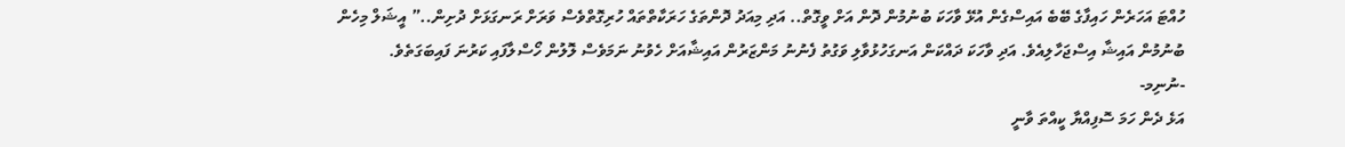ހުއްޓަ އަހަރެން ހައިފާގެ ބޭބެ އައިސްގެން އުޅޭ ވާހަކަ ބުނުމުން ދޮން އަށް ވީގޮތް.. އަދި މިއަދު ދޮންތަގެ ހަރަކާތްތައް ހުރިގޮތްވެސް ވަރަށް ރަނގަޅަށް ދުށިން..” އީޝަލް މިހެން ބުނުމުން އައިޝާ އިސްޖަހާލިއެވެ. އަދި ވާހަކަ ދައްކަން އަނގަހުޅުވާލި ވަގުތު ފެނުނު މަންޒަރުން އައިޝާއަށް ހެވުނު ނަމަވެސް ލޮލުން ހޯސްލާފައި ކަރުނަ ފައިބަގަތެވެ.
-ނުނިމ-
އަޅެ ދެން ހަމަ ސޮފިއްޔާ ކީއްތަ ވާނީ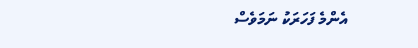އެންމެ ފަހަރަކު ނަމަވެސް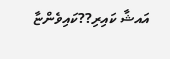އައޝާ ކައިރި??ކައިވެންޏާ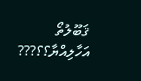ޤަބޫލުތޯ އަހާލިއްޔާ؟؟???